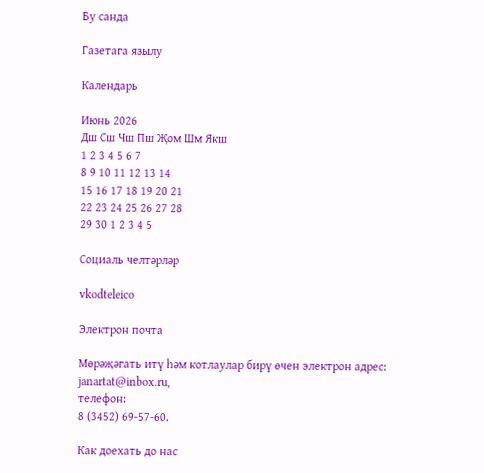Бу санда

Газетага язылу

Календарь

Июнь 2026
Дш Сш Чш Пш Җом Шм Якш
1 2 3 4 5 6 7
8 9 10 11 12 13 14
15 16 17 18 19 20 21
22 23 24 25 26 27 28
29 30 1 2 3 4 5

Социаль челтәрләр

vkodteleico

Электрон почта

Мөрәҗәгать итү һәм котлаулар бирү өчен электрон адрес:
janartat@inbox.ru,
телефон:
8 (3452) 69-57-60.

Как доехать до нас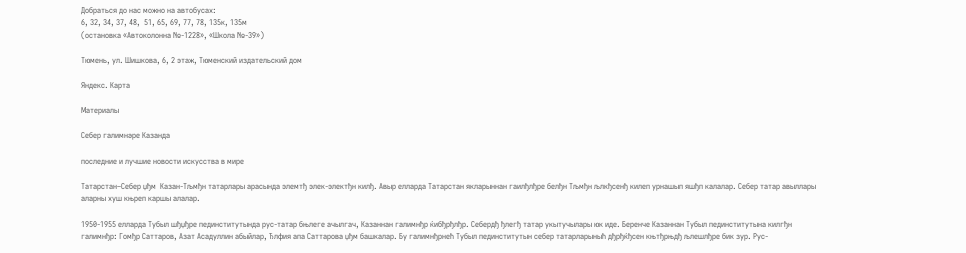Добраться до нас можно на автобусах:
6, 32, 34, 37, 48,  51, 65, 69, 77, 78, 135к, 135м
(остановка «Автоколонна №-1228», «Школа №-39»)

Тюмень, ул. Шишкова, 6, 2 этаж, Тюменский издательский дом

Яндекс. Карта

Материалы

Себер галимнәре Казанда

последние и лучшие новости искусства в мире

Татарстан–Себер џђм  Казан-Тљмђн татарлары арасында элемтђ элек-электђн килђ. Авыр елларда Татарстан якларыннан гаилђлђре белђн Тљмђн љлкђсенђ килеп урнашып яшђп калалар. Себер татар авыллары аларны хуш књреп каршы алалар.

1950-1955 елларда Тубыл шђџђре пединститутында рус-татар бњлеге ачылгач, Казаннан галимнђр ќибђрђлђр. Себердђ ђлегђ татар укытучылары юк иде. Беренче Казаннан Тубыл пединститутына килгђн галимнђр: Гомђр Саттаров, Азат Асадуллин абыйлар, Ђлфия апа Саттарова џђм башкалар. Бу галимнђрнећ Тубыл пединститутын себер татарларыныћ дђрђќђсен књтђрњдђ љлешлђре бик зур. Рус-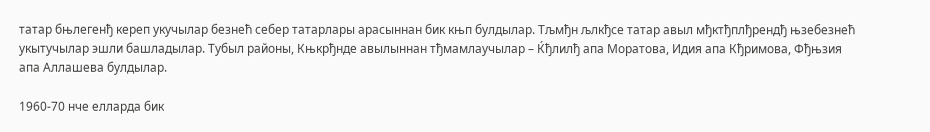татар бњлегенђ кереп укучылар безнећ себер татарлары арасыннан бик књп булдылар. Тљмђн љлкђсе татар авыл мђктђплђрендђ њзебезнећ укытучылар эшли башладылар. Тубыл районы, Књкрђнде авылыннан тђмамлаучылар – Ќђлилђ апа Моратова, Идия апа Кђримова, Фђњзия апа Аллашева булдылар.

1960-70 нче елларда бик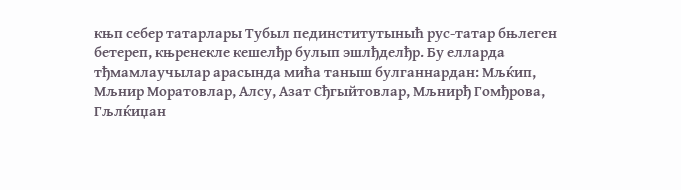књп себер татарлары Тубыл пединститутыныћ рус-татар бњлеген бетереп, књренекле кешелђр булып эшлђделђр. Бу елларда тђмамлаучылар арасында мића таныш булганнардан: Мљќип, Мљнир Моратовлар, Алсу, Азат Сђгыйтовлар, Мљнирђ Гомђрова, Гљлќиџан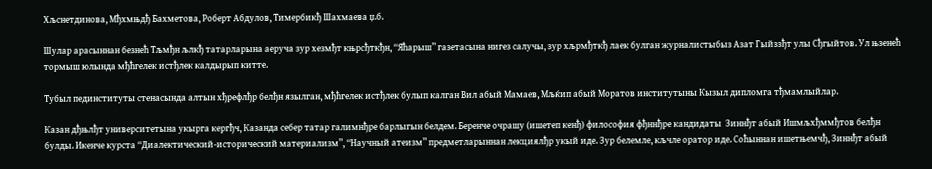Хљснетдинова, Мђхмњдђ Бахметова, Роберт Абдулов, Тимербикђ Шахмаева џ.б.

Шулар арасыннан безнећ Тљмђн љлкђ татарларына аеруча зур хезмђт књрсђткђн, “Яћарыш” газетасына нигез салучы, зур хљрмђткђ лаек булган журналистыбыз Азат Гыйззђт улы Сђгыйтов. Ул њзенећ тормыш юлында мђћгелек истђлек калдырып китте.

Тубыл пединституты стенасында алтын хђрефлђр белђн язылган, мђћгелек истђлек булып калган Вил абый Мамаев, Мљќип абый Моратов институтыны Кызыл дипломга тђмамлыйлар.

Казан дђњлђт университетына укырга кергђч, Казанда себер татар галимнђре барлыгын белдем. Беренче очрашу (ишетеп кенђ) философия фђннђре кандидаты  Зиннђт абый Ишмљхђммђтов белђн булды. Икенче курста “Диалектический-исторический материализм”, “Научный атеизм” предметларыннан лекциялђр укый иде. Зур белемле, кљчле оратор иде. Соћыннан ишетњемчђ, Зиннђт абый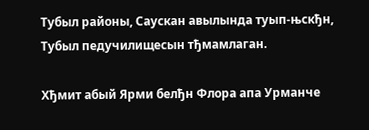Тубыл районы, Саускан авылында туып-њскђн, Тубыл педучилищесын тђмамлаган.

Хђмит абый Ярми белђн Флора апа Урманче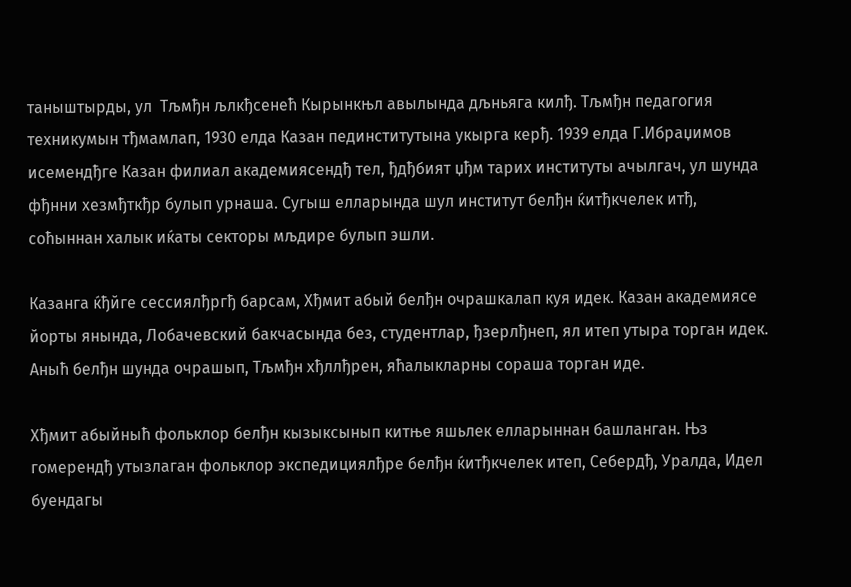таныштырды, ул  Тљмђн љлкђсенећ Кырынкњл авылында дљньяга килђ. Тљмђн педагогия техникумын тђмамлап, 1930 елда Казан пединститутына укырга керђ. 1939 елда Г.Ибраџимов исемендђге Казан филиал академиясендђ тел, ђдђбият џђм тарих институты ачылгач, ул шунда фђнни хезмђткђр булып урнаша. Сугыш елларында шул институт белђн ќитђкчелек итђ, соћыннан халык иќаты секторы мљдире булып эшли.

Казанга ќђйге сессиялђргђ барсам, Хђмит абый белђн очрашкалап куя идек. Казан академиясе йорты янында, Лобачевский бакчасында без, студентлар, ђзерлђнеп, ял итеп утыра торган идек. Аныћ белђн шунда очрашып, Тљмђн хђллђрен, яћалыкларны сораша торган иде.

Хђмит абыйныћ фольклор белђн кызыксынып китње яшьлек елларыннан башланган. Њз гомерендђ утызлаган фольклор экспедициялђре белђн ќитђкчелек итеп, Себердђ, Уралда, Идел буендагы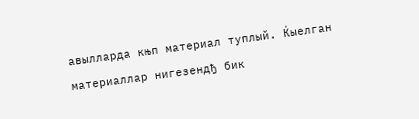авылларда књп материал туплый. Ќыелган материаллар нигезендђ бик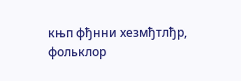књп фђнни хезмђтлђр, фольклор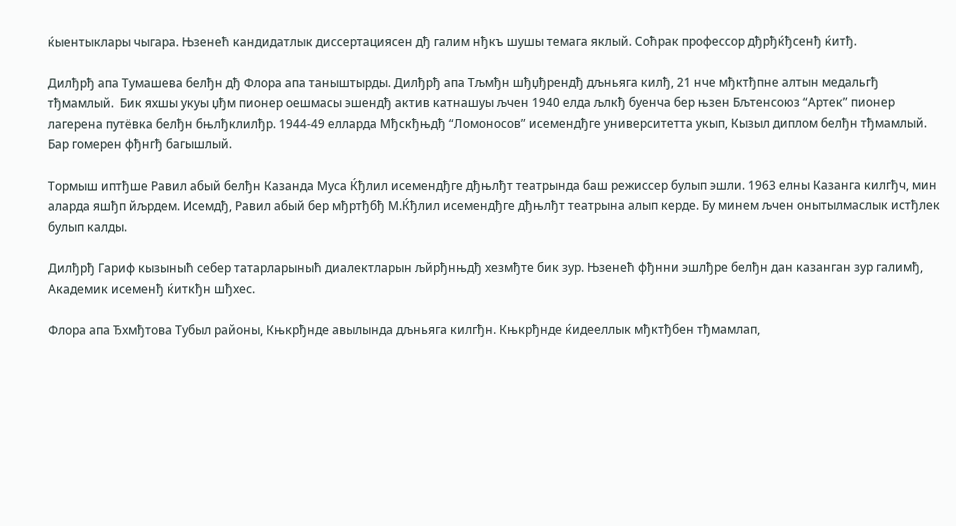ќыентыклары чыгара. Њзенећ кандидатлык диссертациясен дђ галим нђкъ шушы темага яклый. Соћрак профессор дђрђќђсенђ ќитђ.

Дилђрђ апа Тумашева белђн дђ Флора апа таныштырды. Дилђрђ апа Тљмђн шђџђрендђ дљньяга килђ, 21 нче мђктђпне алтын медальгђ тђмамлый.  Бик яхшы укуы џђм пионер оешмасы эшендђ актив катнашуы љчен 1940 елда љлкђ буенча бер њзен Бљтенсоюз “Артек” пионер лагерена путёвка белђн бњлђклилђр. 1944-49 елларда Мђскђњдђ “Ломоносов” исемендђге университетта укып, Кызыл диплом белђн тђмамлый. Бар гомерен фђнгђ багышлый.

Тормыш иптђше Равил абый белђн Казанда Муса Ќђлил исемендђге дђњлђт театрында баш режиссер булып эшли. 1963 елны Казанга килгђч, мин аларда яшђп йљрдем. Исемдђ, Равил абый бер мђртђбђ М.Ќђлил исемендђге дђњлђт театрына алып керде. Бу минем љчен онытылмаслык истђлек булып калды.

Дилђрђ Гариф кызыныћ себер татарларыныћ диалектларын љйрђнњдђ хезмђте бик зур. Њзенећ фђнни эшлђре белђн дан казанган зур галимђ, Академик исеменђ ќиткђн шђхес.

Флора апа Ђхмђтова Тубыл районы, Књкрђнде авылында дљньяга килгђн. Књкрђнде ќидееллык мђктђбен тђмамлап,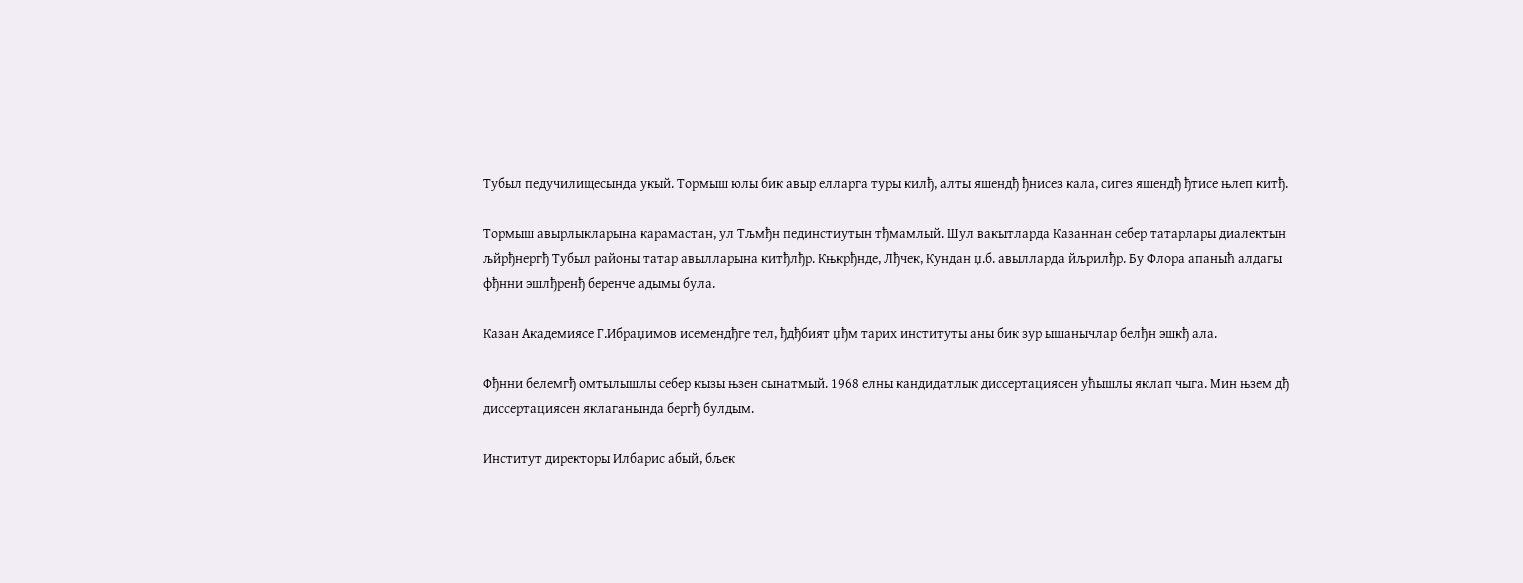Тубыл педучилищесында укый. Тормыш юлы бик авыр елларга туры килђ, алты яшендђ ђнисез кала, сигез яшендђ ђтисе њлеп китђ.

Тормыш авырлыкларына карамастан, ул Тљмђн пединстиутын тђмамлый. Шул вакытларда Казаннан себер татарлары диалектын љйрђнергђ Тубыл районы татар авылларына китђлђр. Књкрђнде, Лђчек, Кундан џ.б. авылларда йљрилђр. Бу Флора апаныћ алдагы фђнни эшлђренђ беренче адымы була.

Казан Академиясе Г.Ибраџимов исемендђге тел, ђдђбият џђм тарих институты аны бик зур ышанычлар белђн эшкђ ала.

Фђнни белемгђ омтылышлы себер кызы њзен сынатмый. 1968 елны кандидатлык диссертациясен ућышлы яклап чыга. Мин њзем дђ диссертациясен яклаганында бергђ булдым.

Институт директоры Илбарис абый, бљек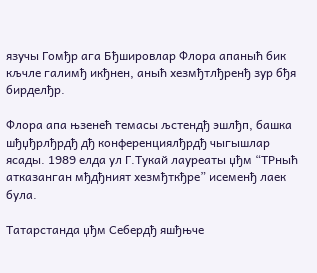язучы Гомђр ага Бђшировлар Флора апаныћ бик кљчле галимђ икђнен, аныћ хезмђтлђренђ зур бђя бирделђр.

Флора апа њзенећ темасы љстендђ эшлђп, башка шђџђрлђрдђ дђ конференциялђрдђ чыгышлар ясады. 1989 елда ул Г.Тукай лауреаты џђм “ТРныћ атказанган мђдђният хезмђткђре” исеменђ лаек була.

Татарстанда џђм Себердђ яшђњче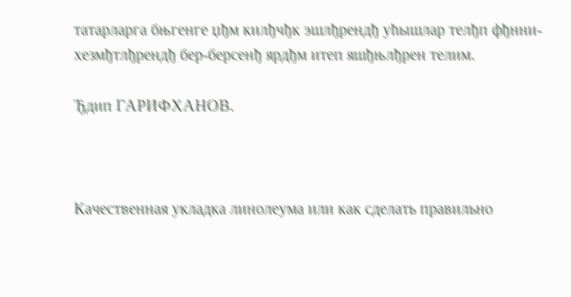татарларга бњгенге џђм килђчђк эшлђрендђ ућышлар телђп фђнни-хезмђтлђрендђ бер-берсенђ ярдђм итеп яшђњлђрен телим.

Ђдип ГАРИФХАНОВ.



Качественная укладка линолеума или как сделать правильно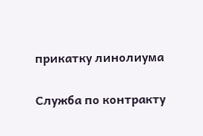прикатку линолиума

Служба по контракту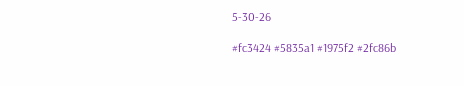5-30-26

#fc3424 #5835a1 #1975f2 #2fc86b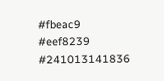#fbeac9 #eef8239 #241013141836